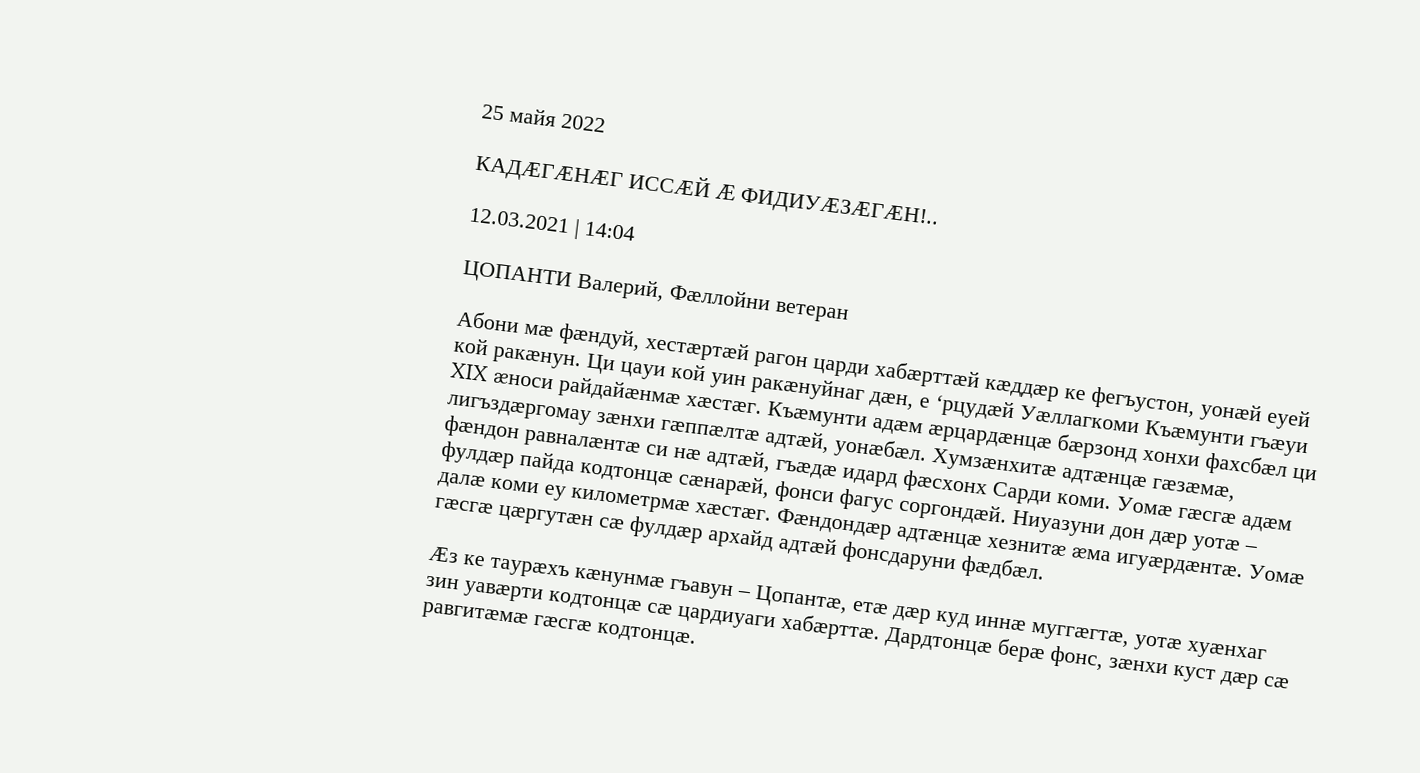25 майя 2022

КАДÆГÆНÆГ ИССÆЙ Æ ФИДИУÆЗÆГÆН!..

12.03.2021 | 14:04

ЦОПАНТИ Валерий, Фæллойни ветеран

Абони мæ фæндуй, хестæртæй рагон царди хабæрттæй кæддæр ке фегъустон, уонæй еуей кой ракæнун. Ци цауи кой уин ракæнуйнаг дæн, е ‘рцудæй Уæллагкоми Къæмунти гъæуи XIX æноси райдайæнмæ хæстæг. Къæмунти адæм æрцардæнцæ бæрзонд хонхи фахсбæл ци лигъздæргомау зæнхи гæппæлтæ адтæй, уонæбæл. Хумзæнхитæ адтæнцæ гæзæмæ, фæндон равналæнтæ си нæ адтæй, гъæдæ идард фæсхонх Сарди коми. Уомæ гæсгæ адæм фулдæр пайда кодтонцæ сæнарæй, фонси фагус соргондæй. Ниуазуни дон дæр уотæ – далæ коми еу километрмæ хæстæг. Фæндондæр адтæнцæ хезнитæ æма игуæрдæнтæ. Уомæ гæсгæ цæргутæн сæ фулдæр архайд адтæй фонсдаруни фæдбæл.

Æз ке таурæхъ кæнунмæ гъавун – Цопантæ, етæ дæр куд иннæ муггæгтæ, уотæ хуæнхаг зин уавæрти кодтонцæ сæ цардиуаги хабæрттæ. Дардтонцæ берæ фонс, зæнхи куст дæр сæ равгитæмæ гæсгæ кодтонцæ.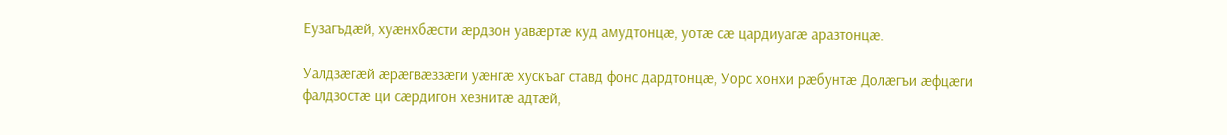Еузагъдæй, хуæнхбæсти æрдзон уавæртæ куд амудтонцæ, уотæ сæ цардиуагæ аразтонцæ.

Уалдзæгæй æрæгвæззæги уæнгæ хускъаг ставд фонс дардтонцæ, Уорс хонхи рæбунтæ Долæгъи æфцæги фалдзостæ ци сæрдигон хезнитæ адтæй,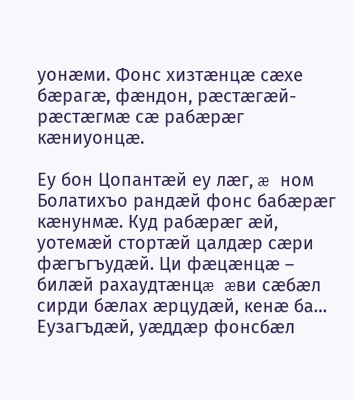уонæми. Фонс хизтæнцæ сæхе бæрагæ, фæндон, рæстæгæй-рæстæгмæ сæ рабæрæг кæниуонцæ.

Еу бон Цопантæй еу лæг, æ ном Болатихъо рандæй фонс бабæрæг кæнунмæ. Куд рабæрæг æй, уотемæй стортæй цалдæр сæри фæгъгъудæй. Ци фæцæнцæ – билæй рахаудтæнцæ æви сæбæл сирди бæлах æрцудæй, кенæ ба… Еузагъдæй, уæддæр фонсбæл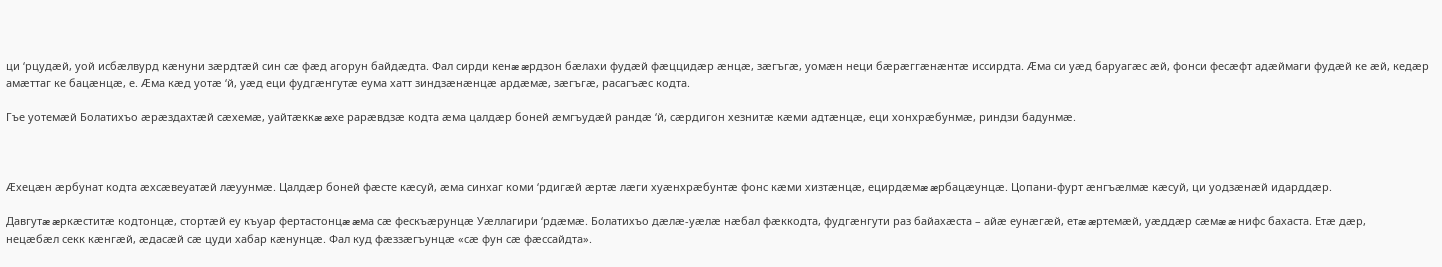ци ‘рцудæй, уой исбæлвурд кæнуни зæрдтæй син сæ фæд агорун байдæдта. Фал сирди кенæ æрдзон бæлахи фудæй фæццидæр æнцæ, зæгъгæ, уомæн неци бæрæггæнæнтæ иссирдта. Æма си уæд баруагæс æй, фонси фесæфт адæймаги фудæй ке æй, кедæр амæттаг ке бацæнцæ, е. Æма кæд уотæ ‘й, уæд еци фудгæнгутæ еума хатт зиндзæнæнцæ ардæмæ, зæгъгæ, расагъæс кодта.

Гъе уотемæй Болатихъо æрæздахтæй сæхемæ, уайтæккæ æхе рарæвдзæ кодта æма цалдæр боней æмгъудæй рандæ ‘й, сæрдигон хезнитæ кæми адтæнцæ, еци хонхрæбунмæ, риндзи бадунмæ.



Æхецæн æрбунат кодта æхсæвеуатæй лæуунмæ. Цалдæр боней фæсте кæсуй, æма синхаг коми ‘рдигæй æртæ лæги хуæнхрæбунтæ фонс кæми хизтæнцæ, ецирдæмæ æрбацæунцæ. Цопани-фурт æнгъæлмæ кæсуй, ци уодзæнæй идарддæр.

Давгутæ æркæститæ кодтонцæ, стортæй еу къуар фертастонцæ æма сæ фескъæрунцæ Уæллагири ‘рдæмæ. Болатихъо дæлæ-уæлæ нæбал фæккодта, фудгæнгути раз байахæста – айæ еунæгæй, етæ æртемæй, уæддæр сæмæ æ нифс бахаста. Етæ дæр, нецæбæл секк кæнгæй, æдасæй сæ цуди хабар кæнунцæ. Фал куд фæззæгъунцæ «сæ фун сæ фæссайдта».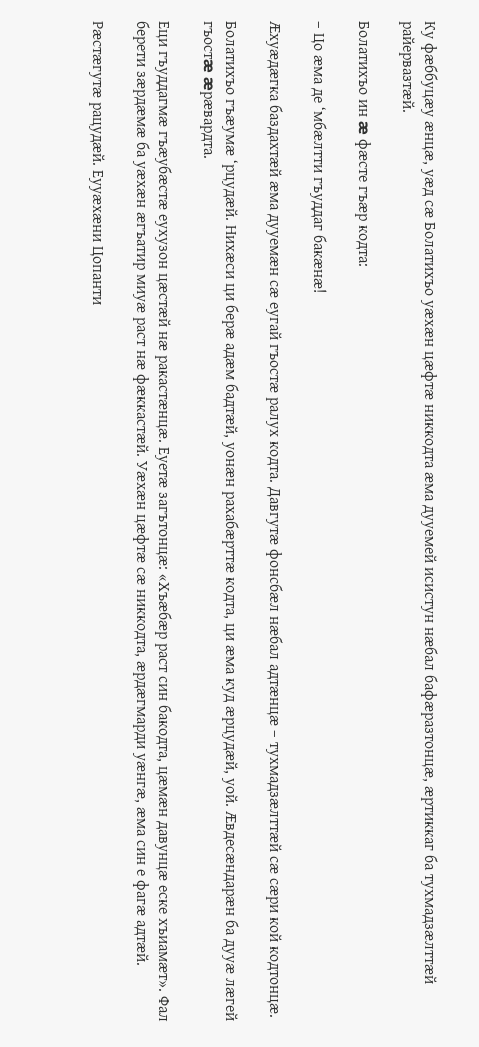Ку фæббуцæу æнцæ, уæд сæ Болатихъо уæхæн цæфтæ никкодта æма дууемей исистун нæбал бафæразтонцæ, æртиккаг ба тухмадзæлттæй райервазтæй.

Болатихъо ин æ фæсте гъæр кодта:

– Цо æма де ‘мбæлтти гъуддаг бакæнæ!

Æхуæдæгка баздахтæй æма дууемæн сæ еугай гъостæ ралух кодта. Давгутæ фонсбæл нæбал адтæнцæ – тухмадзæлттæй сæ сæри кой кодтонцæ.

Болатихъо гъæумæ ‘рцудæй. Нихæси ци берæ адæм бадтæй, уонæн рахабæрттæ кодта, ци æма куд æрцудæй, уой. Æвдесæндарæн ба дууæ лæгей гъостæ æрæвардта.

Еци гъуддагмæ гъæубæстæ еухузон цæстæй нæ ракастæнцæ. Еуетæ загътонцæ: «Хъæбæр раст син бакодта, цæмæн давунцæ еске хъиамæт». Фал берети зæрдæмæ ба уæхæн æгъатир миуæ раст нæ фæккастæй. Уæхæн цæфтæ сæ никкодта, æрдæгмарди уæнгæ, æма син е фагæ адтæй.

Рæстæгутæ рацудæй. Еууæхæни Цопанти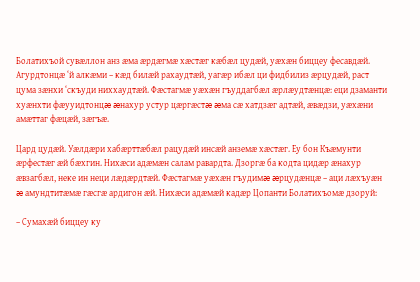Болатихъой сувæллон анз æма æрдæгмæ хæстæг кæбæл цудæй, уæхæн биццеу фесавдæй. Агурдтонцæ ‘й алкæми – кæд билæй рахаудтæй, уагæр ибæл ци фидбилиз æрцудæй, раст цума зæнхи ‘скъуди ниххаудтæй. Фæстагмæ уæхæн гъуддагбæл æрлæудтæнцæ: еци дзаманти хуæнхти фæууидтонцæ æнахур устур цæргæстæ æма сæ хатдзæг адтæй, æвæдзи, уæхæни амæттаг фæцæй, зæгъæ.

Цард цудæй. Уæлдæри хабæрттæбæл рацудæй инсæй анземæ хæстæг. Еу бон Къæмунти æрфестæг æй бæхгин. Нихæси адæмæн салам равардта. Дзоргæ ба кодта цидæр æнахур æвзагбæл, неке ин неци лæдæрдтæй. Фæстагмæ уæхæн гъудимæ æрцудæнцæ – аци лæхъуæн æ амундтитæмæ гæсгæ ардигон æй. Нихæси адæмæй кадæр Цопанти Болатихъомæ дзоруй:

– Сумахæй биццеу ку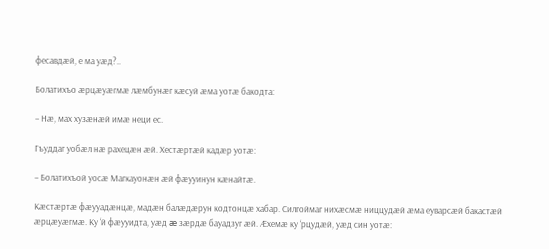фесавдæй, е ма уæд?..

Болатихъо æрцæуæгмæ лæмбунæг кæсуй æма уотæ бакодта:

– Нæ, мах хузæнæй имæ неци ес.

Гъуддаг уобæл нæ рахецæн æй. Хестæртæй кадæр уотæ:

– Болатихъой уосæ Магкауонæн æй фæууинун кæнайтæ.

Кæстæртæ фæууадæнцæ, мадæн балæдæрун кодтонцæ хабар. Силгоймаг нихæсмæ ниццудæй æма еуварсæй бакастæй æрцæуæгмæ. Ку ‘й фæууидта, уæд æ зæрдæ бауадзуг æй. Æхемæ ку ‘рцудæй, уæд син уотæ: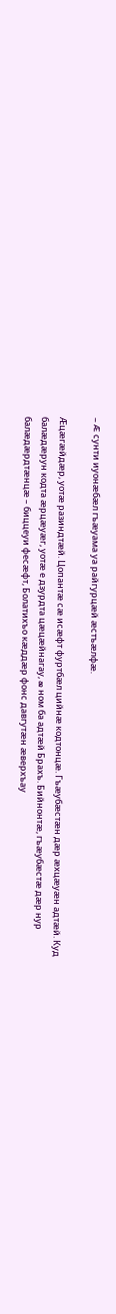– Æ сунти иуонæбæл гъæуама уа райгурцæй æстъæлфæ.

Æцæгæйдæр, уотæ разиндтæй. Цопантæ сæ исæфт фуртбæл цийнæ кодтонцæ. Гъæубæстæн дæр æхцæуæн адтæй. Куд балæдæрун кодта æрцæуæг, уотæ е дзурдта цæцæйнагау, æ ном ба адтæй Брахъ. Бийнонтæ, гъæубæстæ дæр нур балæдæрдтæнцæ – биццеуи фесæфт, Болатихъо кæддæр фонс давгутæн æверхъау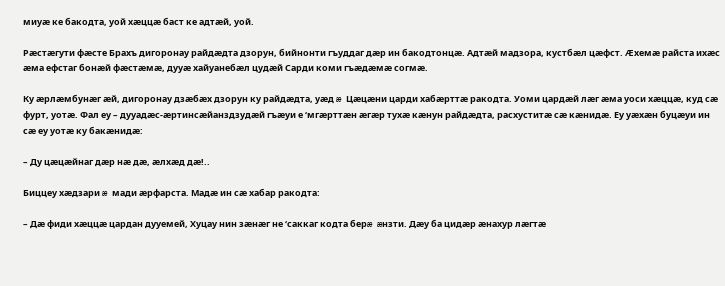миуæ ке бакодта, уой хæццæ баст ке адтæй, уой.

Рæстæгути фæсте Брахъ дигоронау райдæдта дзорун, бийнонти гъуддаг дæр ин бакодтонцæ. Адтæй мадзора, кустбæл цæфст. Æхемæ райста ихæс æма ефстаг бонæй фæстæмæ, дууæ хайуанебæл цудæй Сарди коми гъæдæмæ согмæ.

Ку æрлæмбунæг æй, дигоронау дзæбæх дзорун ку райдæдта, уæд æ Цæцæни царди хабæрттæ ракодта. Уоми цардæй лæг æма уоси хæццæ, куд сæ фурт, уотæ. Фал еу – дууадæс-æртинсæйанздзудæй гъæуи е ‘мгæрттæн æгæр тухæ кæнун райдæдта, расхуститæ сæ кæнидæ. Еу уæхæн буцæуи ин сæ еу уотæ ку бакæнидæ:

– Ду цæцæйнаг дæр нæ дæ, æлхæд дæ!..

Биццеу хæдзари æ мади æрфарста. Мадæ ин сæ хабар ракодта:

– Дæ фиди хæццæ цардан дууемей, Хуцау нин зæнæг не ‘саккаг кодта берæ æнзти. Дæу ба цидæр æнахур лæгтæ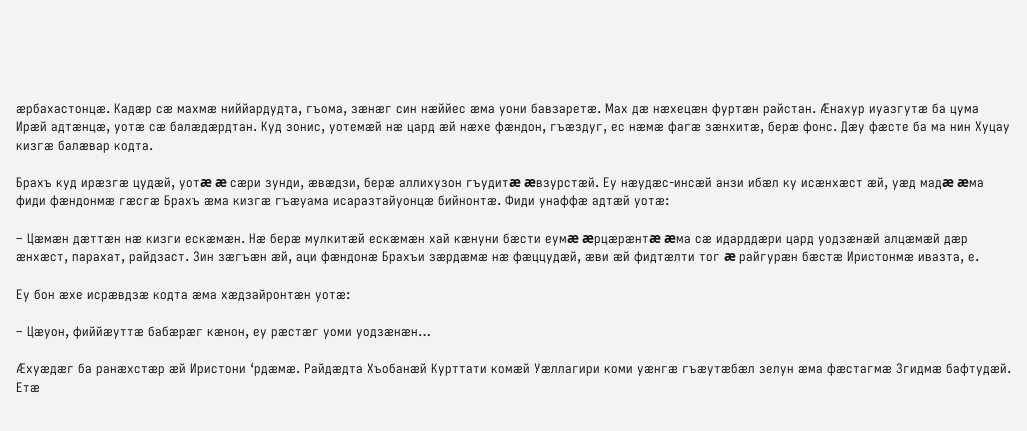æрбахастонцæ. Кадæр сæ махмæ ниййардудта, гъома, зæнæг син нæййес æма уони бавзаретæ. Мах дæ нæхецæн фуртæн райстан. Æнахур иуазгутæ ба цума Ирæй адтæнцæ, уотæ сæ балæдæрдтан. Куд зонис, уотемæй нæ цард æй нæхе фæндон, гъæздуг, ес нæмæ фагæ зæнхитæ, берæ фонс. Дæу фæсте ба ма нин Хуцау кизгæ балæвар кодта.

Брахъ куд ирæзгæ цудæй, уотæ æ сæри зунди, æвæдзи, берæ аллихузон гъудитæ æвзурстæй. Еу нæудæс-инсæй анзи ибæл ку исæнхæст æй, уæд мадæ æма фиди фæндонмæ гæсгæ Брахъ æма кизгæ гъæуама исаразтайуонцæ бийнонтæ. Фиди унаффæ адтæй уотæ:

– Цæмæн дæттæн нæ кизги ескæмæн. Нæ берæ мулкитæй ескæмæн хай кæнуни бæсти еумæ æрцæрæнтæ æма сæ идарддæри цард уодзæнæй алцæмæй дæр æнхæст, парахат, райдзаст. Зин зæгъæн æй, аци фæндонæ Брахъи зæрдæмæ нæ фæццудæй, æви æй фидтæлти тог æ райгурæн бæстæ Иристонмæ ивазта, е.

Еу бон æхе исрæвдзæ кодта æма хæдзайронтæн уотæ:

– Цæуон, фиййæуттæ бабæрæг кæнон, еу рæстæг уоми уодзæнæн…

Æхуæдæг ба ранæхстæр æй Иристони ‘рдæмæ. Райдæдта Хъобанæй Курттати комæй Уæллагири коми уæнгæ гъæутæбæл зелун æма фæстагмæ Згидмæ бафтудæй. Етæ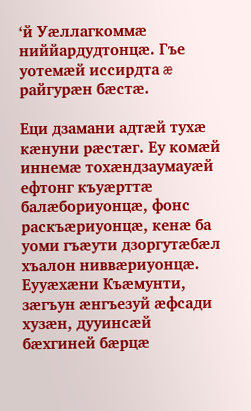‘й Уæллагкоммæ ниййардудтонцæ. Гъе уотемæй иссирдта æ райгурæн бæстæ.

Еци дзамани адтæй тухæ кæнуни рæстæг. Еу комæй иннемæ тохæндзаумауæй ефтонг къуæрттæ балæбориуонцæ, фонс раскъæриуонцæ, кенæ ба уоми гъæути дзоргутæбæл хъалон ниввæриуонцæ. Еууæхæни Къæмунти, зæгъун æнгъезуй æфсади хузæн, дууинсæй бæхгиней бæрцæ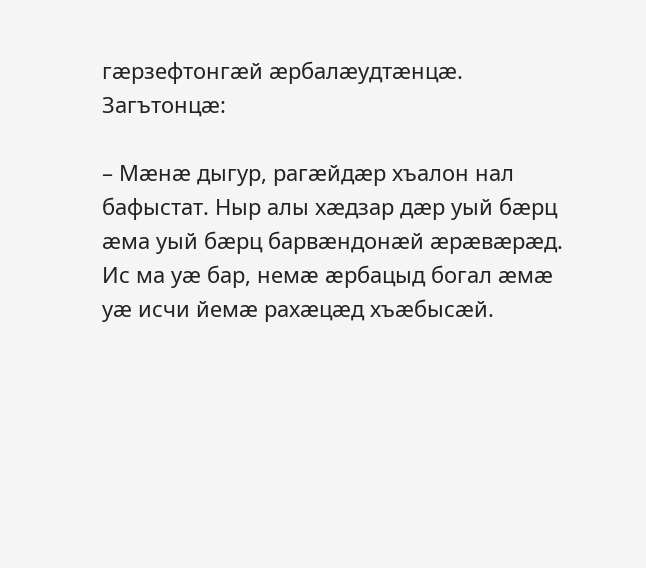гæрзефтонгæй æрбалæудтæнцæ. Загътонцæ:

– Мæнæ дыгур, рагæйдæр хъалон нал бафыстат. Ныр алы хæдзар дæр уый бæрц æма уый бæрц барвæндонæй æрæвæрæд. Ис ма уæ бар, немæ æрбацыд богал æмæ уæ исчи йемæ рахæцæд хъæбысæй.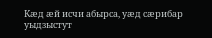Кæд æй исчи абырса, уæд сæрибар уыдзыстут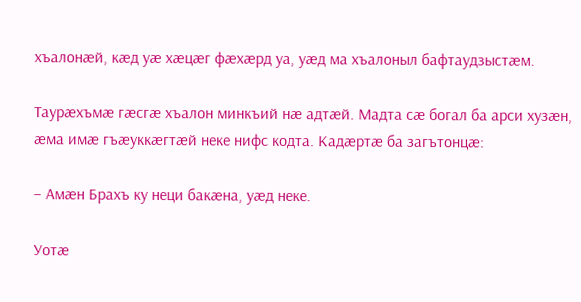хъалонæй, кæд уæ хæцæг фæхæрд уа, уæд ма хъалоныл бафтаудзыстæм.

Таурæхъмæ гæсгæ хъалон минкъий нæ адтæй. Мадта сæ богал ба арси хузæн, æма имæ гъæуккæгтæй неке нифс кодта. Кадæртæ ба загътонцæ:

– Амæн Брахъ ку неци бакæна, уæд неке.

Уотæ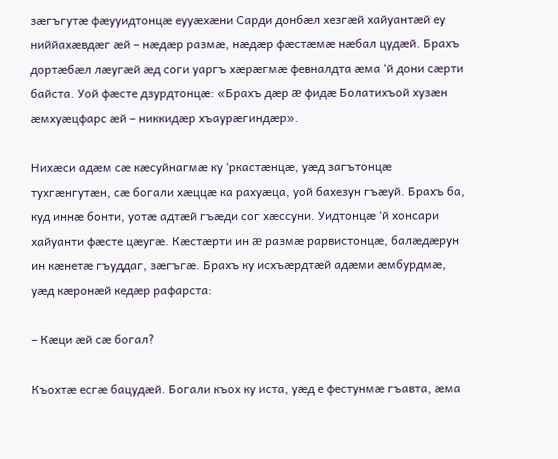зæгъгутæ фæууидтонцæ еууæхæни Сарди донбæл хезгæй хайуантæй еу ниййахæвдæг æй – нæдæр размæ, нæдæр фæстæмæ нæбал цудæй. Брахъ дортæбæл лæугæй æд соги уаргъ хæрæгмæ февналдта æма ‘й дони сæрти байста. Уой фæсте дзурдтонцæ: «Брахъ дæр æ фидæ Болатихъой хузæн æмхуæцфарс æй – никкидæр хъаурæгиндæр».

Нихæси адæм сæ кæсуйнагмæ ку ‘ркастæнцæ, уæд загътонцæ тухгæнгутæн, сæ богали хæццæ ка рахуæца, уой бахезун гъæуй. Брахъ ба, куд иннæ бонти, уотæ адтæй гъæди сог хæссуни. Уидтонцæ ‘й хонсари хайуанти фæсте цæугæ. Кæстæрти ин æ размæ рарвистонцæ, балæдæрун ин кæнетæ гъуддаг, зæгъгæ. Брахъ ку исхъæрдтæй адæми æмбурдмæ, уæд кæронæй кедæр рафарста:

– Кæци æй сæ богал?

Къохтæ есгæ бацудæй. Богали къох ку иста, уæд е фестунмæ гъавта, æма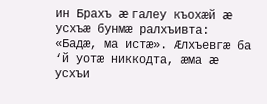ин Брахъ æ галеу къохæй æ усхъæ бунмæ ралхъивта: «Бадæ, ма истæ». Æлхъевгæ ба ‘й уотæ никкодта, æма æ усхъи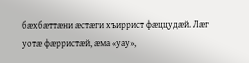бæхбæттæни æстæги хъиррист фæццудæй. Лæг уотæ фæрристæй, æма «уау»,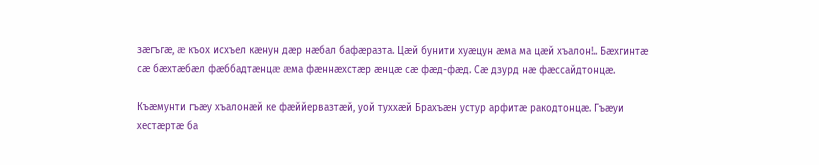зæгъгæ, æ къох исхъел кæнун дæр нæбал бафæразта. Цæй бунити хуæцун æма ма цæй хъалон!.. Бæхгинтæ сæ бæхтæбæл фæббадтæнцæ æма фæннæхстæр æнцæ сæ фæд-фæд. Сæ дзурд нæ фæссайдтонцæ.

Къæмунти гъæу хъалонæй ке фæййервазтæй, уой туххæй Брахъæн устур арфитæ ракодтонцæ. Гъæуи хестæртæ ба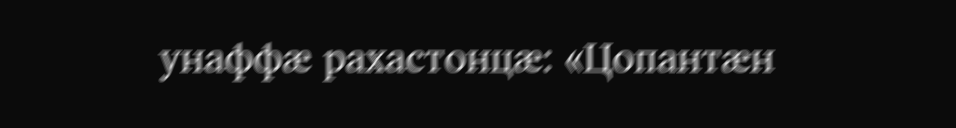унаффæ рахастонцæ: «Цопантæн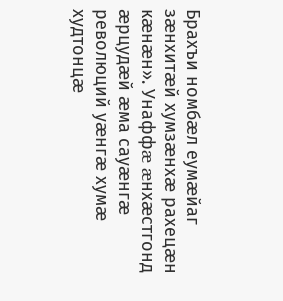Брахъи номбæл еумæйаг зæнхитæй хумзæнхæ рахецæн кæнæн». Унаффæ æнхæстгонд æрцудæй æма сауæнгæ революций уæнгæ хумæ худтонцæ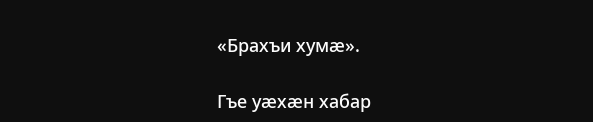«Брахъи хумæ».

Гъе уæхæн хабар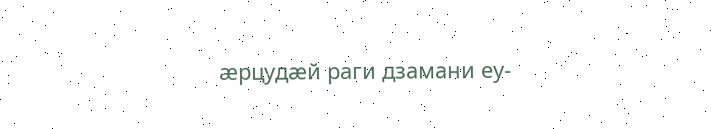æрцудæй раги дзамани еу-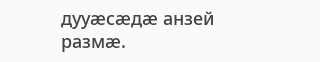дууæсæдæ анзей размæ.